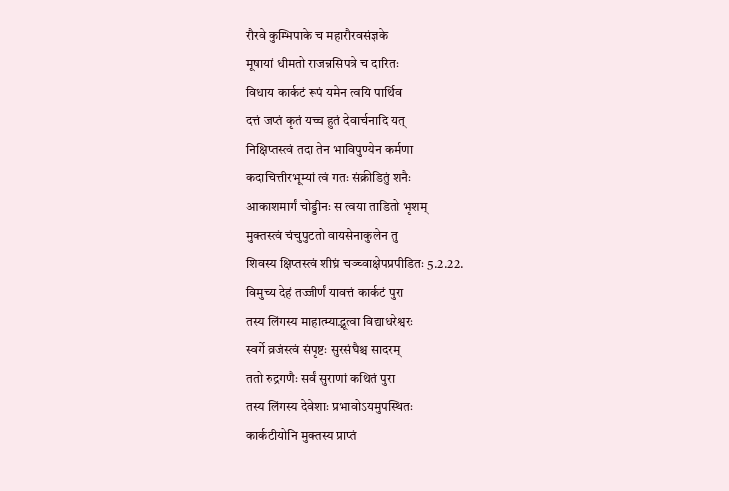रौरवे कुम्भिपाके च महारौरवसंज्ञके
मूषायां धीमतो राजन्नसिपत्रे च दारितः
विधाय कार्कटं रूपं यमेन त्वयि पार्थिव
दत्तं जप्तं कृतं यच्च हुतं देवार्चनादि यत्
निक्षिप्तस्त्वं तदा तेन भाविपुण्येन कर्मणा
कदाचित्तीरभूम्यां त्वं गतः संक्रीडितुं शनैः
आकाशमार्गं चोड्डीनः स त्वया ताडितो भृशम्
मुक्तस्त्वं चंचुपुटतो वायसेनाकुलेन तु
शिवस्य क्षिप्तस्त्वं शीघ्रं चञ्च्वाक्षेपप्रपीडितः 5.2.22.
विमुच्य देहं तज्जीर्णं यावत्तं कार्कटं पुरा
तस्य लिंगस्य माहात्म्याद्भूत्वा विद्याधरेश्वरः
स्वर्गे व्रजंस्त्वं संपृष्टः सुरसंघैश्च सादरम्
ततो रुद्रगणैः सर्वं सुराणां कथितं पुरा
तस्य लिंगस्य देवेशाः प्रभावोऽयमुपस्थितः
कार्कटीयोनि मुक्तस्य प्राप्तं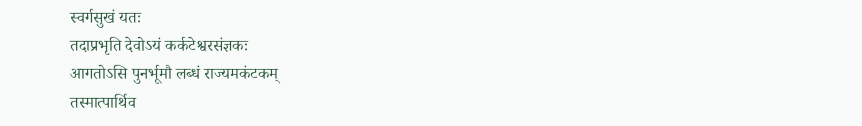स्वर्गसुखं यतः
तदाप्रभृति देवोऽयं कर्कटेश्वरसंज्ञकः
आगतोऽसि पुनर्भूमौ लब्धं राज्यमकंटकम्
तस्मात्पार्थिव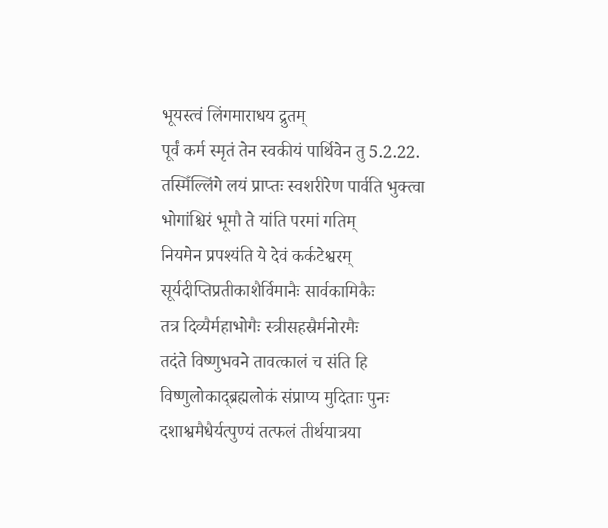भूयस्त्वं लिंगमाराधय द्रुतम्
पूर्वं कर्म स्मृतं तेन स्वकीयं पार्थिवेन तु 5.2.22.
तस्मिँल्लिंगे लयं प्राप्तः स्वशरीरेण पार्वति भुक्त्वा भोगांश्चिरं भूमौ ते यांति परमां गतिम्
नियमेन प्रपश्यंति ये देवं कर्कटेश्वरम्
सूर्यदीप्तिप्रतीकाशैर्विमानैः सार्वकामिकैः
तत्र दिव्यैर्महाभोगैः स्त्रीसहस्रैर्मनोरमैः
तदंते विष्णुभवने तावत्कालं च संति हि
विष्णुलोकाद्ब्रह्मलोकं संप्राप्य मुदिताः पुनः
दशाश्वमैधैर्यत्पुण्यं तत्फलं तीर्थयात्रया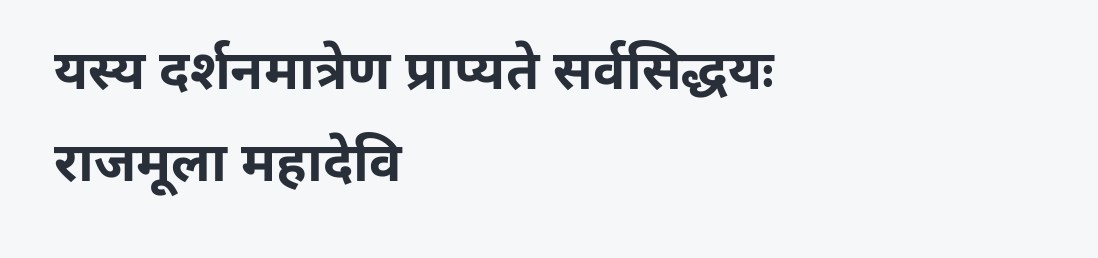यस्य दर्शनमात्रेण प्राप्यते सर्वसिद्धयः
राजमूला महादेवि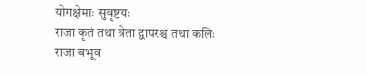योगक्षेमाः सुवृष्टयः
राजा कृतं तथा त्रेता द्वापरश्च तथा कलिः
राजा बभूव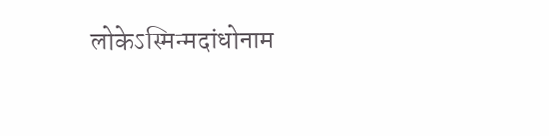लोकेऽस्मिन्मदांधोनाम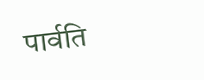पार्वति